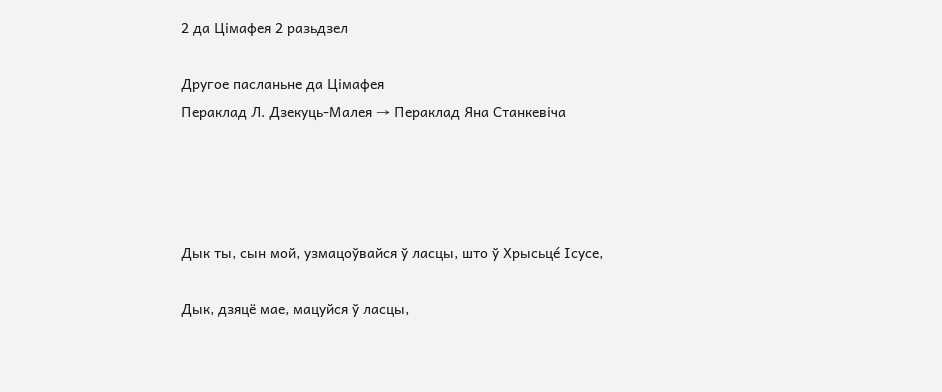2 да Цімафея 2 разьдзел

Другое пасланьне да Цімафея
Пераклад Л. Дзекуць-Малея → Пераклад Яна Станкевіча




Дык ты, сын мой, узмацоўвайся ў ласцы, што ў Хрысьце́ Ісусе,

Дык, дзяцё мае, мацуйся ў ласцы,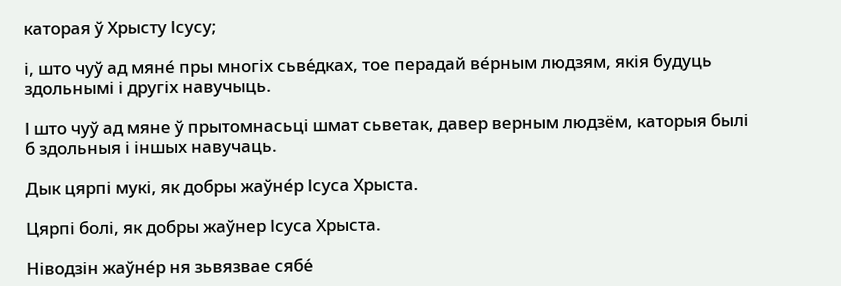каторая ў Хрысту Ісусу;

і, што чуў ад мяне́ пры многіх сьве́дках, тое перадай ве́рным людзям, якія будуць здольнымі і другіх навучыць.

І што чуў ад мяне ў прытомнасьці шмат сьветак, давер верным людзём, каторыя былі б здольныя і іншых навучаць.

Дык цярпі мукі, як добры жаўне́р Ісуса Хрыста.

Цярпі болі, як добры жаўнер Ісуса Хрыста.

Ніводзін жаўне́р ня зьвязвае сябе́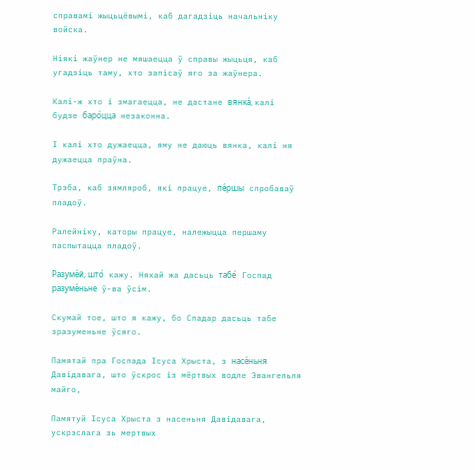справамі жыцьцёвымі, каб дагадзіць начальніку войска.

Ніякі жаўнер не мяшаецца ў справы жыцьця, каб угадзіць таму, хто запісаў яго за жаўнера.

Калі-ж хто і змагаецца, не дастане вянка́, калі будзе баро́цца незаконна.

І калі хто дужаецца, яму не даюць вянка, калі ня дужаецца праўна.

Трэба, каб зямляроб, які працуе, пе́ршы спробаваў пладоў.

Ралейніку, каторы працуе, належыцца першаму паспытацца пладоў.

Разуме́й, што́ кажу. Няхай жа дасьць табе́ Госпад разуме́ньне ў-ва ўсім.

Скумай тое, што я кажу, бо Спадар дасьць табе зразуменьне ўсяго.

Памятай пра Госпада Ісуса Хрыста, з насе́ньня Давідавага, што ўскрос із мёртвых водле Эвангельля майго,

Памятуй Ісуса Хрыста з насеньня Давідавага, ускрэслага зь мертвых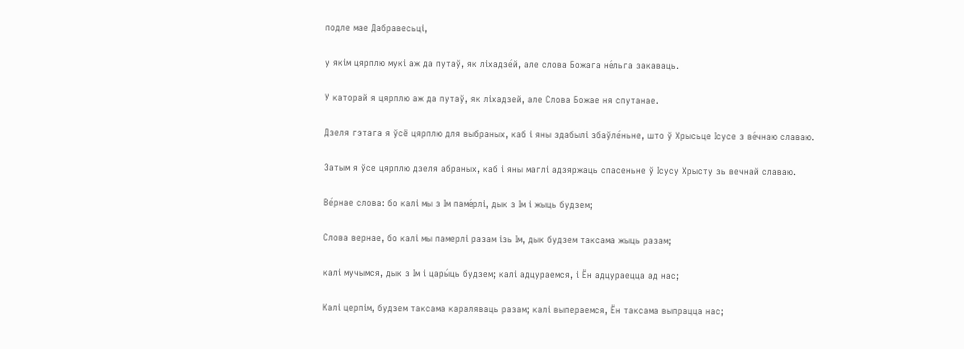подле мае Дабравесьці,

у якім цярплю мукі аж да путаў, як ліхадзе́й, але слова Божага не́льга закаваць.

У каторай я цярплю аж да путаў, як ліхадзей, але Слова Божае ня спутанае.

Дзеля гэтага я ўсё цярплю для выбраных, каб і яны здабылі збаўле́ньне, што ў Хрысьце Ісусе з ве́чнаю славаю.

Затым я ўсе цярплю дзеля абраных, каб і яны маглі адзяржаць спасеньне ў Ісусу Хрысту зь вечнай славаю.

Ве́рнае слова: бо калі мы з Ім паме́рлі, дык з Ім і жыць будзем;

Слова вернае, бо калі мы памерлі разам ізь Ім, дык будзем таксама жыць разам;

калі мучымся, дык з Ім і цары́ць будзем; калі адцураемся, і Ён адцураецца ад нас;

Калі церпім, будзем таксама караляваць разам; калі выпераемся, Ён таксама выпрацца нас;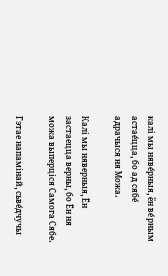калі мы няве́рныя, ён ве́рным астае́цца, бо ад сябе́ адрачыся ня Можа.

Калі мы няверныя, Ён застаецца верны, бо Ён ня можа выперціся Самога Сябе.

Гэтае напамінай, сьве́дчучы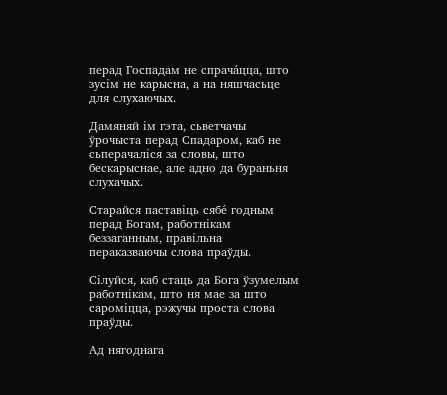перад Госпадам не спрача́цца, што зусім не карысна, а на няшчасьце для слухаючых.

Дамяняй ім гэта, сьветчачы ўрочыста перад Спадаром, каб не сьперачаліся за словы, што бескарыснае, але адно да бураньня слухачых.

Старайся паставіць сябе́ годным перад Богам, работнікам беззаганным, правільна пераказваючы слова праўды.

Сілуйся, каб стаць да Бога ўзумелым работнікам, што ня мае за што сароміцца, рэжучы проста слова праўды.

Ад нягоднага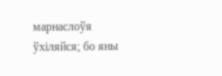марнаслоўя ўхіляйся; бо яны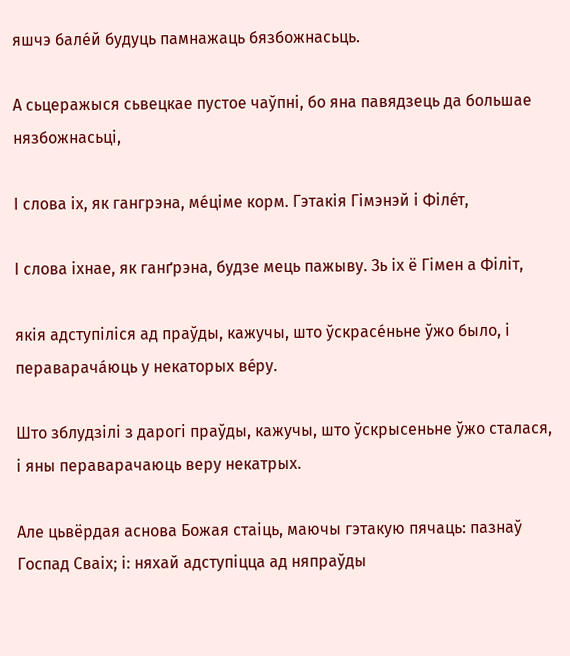яшчэ бале́й будуць памнажаць бязбожнасьць.

А сьцеражыся сьвецкае пустое чаўпні, бо яна павядзець да большае нязбожнасьці,

І слова іх, як гангрэна, ме́ціме корм. Гэтакія Гімэнэй і Філе́т,

І слова іхнае, як ганґрэна, будзе мець пажыву. Зь іх ё Гімен а Філіт,

якія адступіліся ад праўды, кажучы, што ўскрасе́ньне ўжо было, і пераварача́юць у некаторых ве́ру.

Што зблудзілі з дарогі праўды, кажучы, што ўскрысеньне ўжо сталася, і яны пераварачаюць веру некатрых.

Але цьвёрдая аснова Божая стаіць, маючы гэтакую пячаць: пазнаў Госпад Сваіх; і: няхай адступіцца ад няпраўды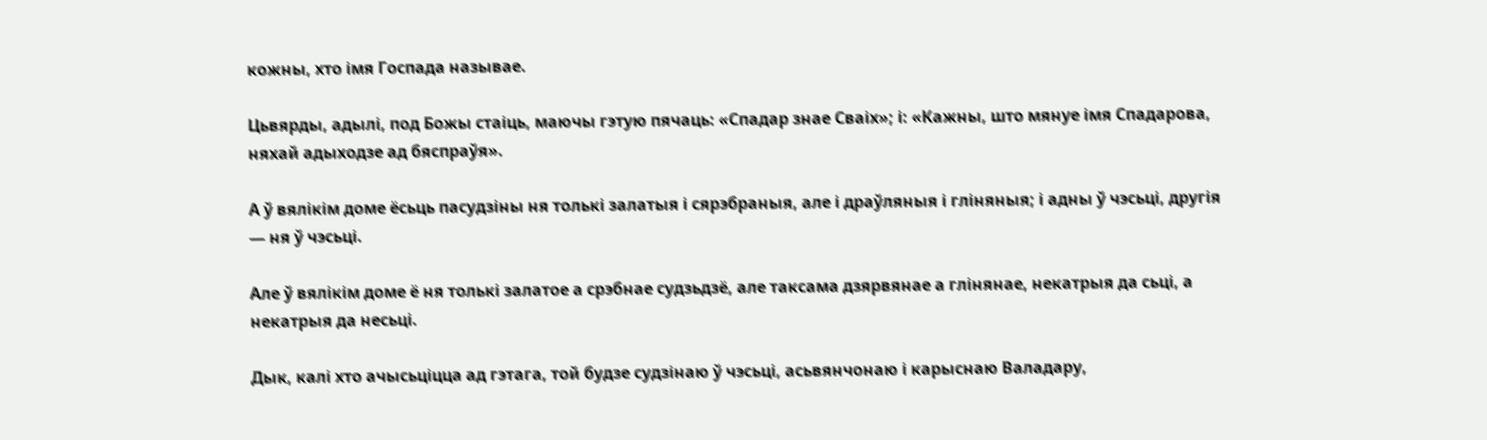кожны, хто імя Госпада называе.

Цьвярды, адылі, под Божы стаіць, маючы гэтую пячаць: «Спадар знае Сваіх»; і: «Кажны, што мянуе імя Спадарова, няхай адыходзе ад бяспраўя».

А ў вялікім доме ёсьць пасудзіны ня толькі залатыя і сярэбраныя, але і драўляныя і гліняныя; і адны ў чэсьці, другія — ня ў чэсьці.

Але ў вялікім доме ё ня толькі залатое а срэбнае судзьдзё, але таксама дзярвянае а глінянае, некатрыя да сьці, а некатрыя да несьці.

Дык, калі хто ачысьціцца ад гэтага, той будзе судзінаю ў чэсьці, асьвянчонаю і карыснаю Валадару,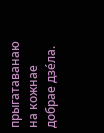прыгатаванаю на кожнае добрае дзе́ла.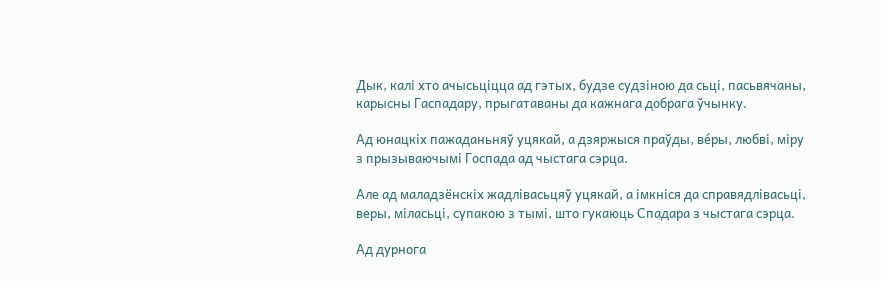Дык, калі хто ачысьціцца ад гэтых, будзе судзіною да сьці, пасьвячаны, карысны Гаспадару, прыгатаваны да кажнага добрага ўчынку.

Ад юнацкіх пажаданьняў уцякай, а дзяржыся праўды, ве́ры, любві, міру з прызываючымі Госпада ад чыстага сэрца.

Але ад маладзёнскіх жадлівасьцяў уцякай, а імкніся да справядлівасьці, веры, міласьці, супакою з тымі, што гукаюць Спадара з чыстага сэрца.

Ад дурнога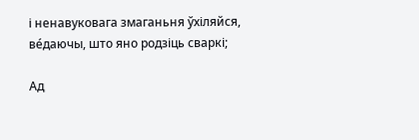і ненавуковага змаганьня ўхіляйся, ве́даючы, што яно родзіць сваркі;

Ад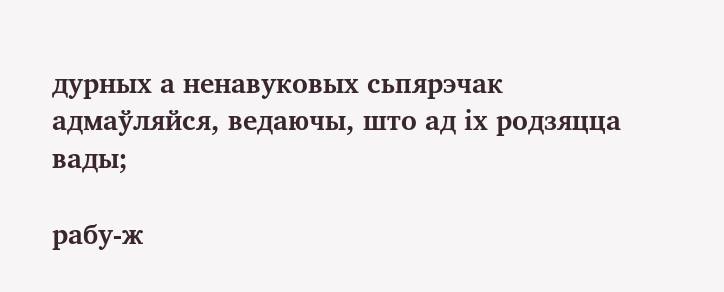дурных а ненавуковых сьпярэчак адмаўляйся, ведаючы, што ад іх родзяцца вады;

рабу-ж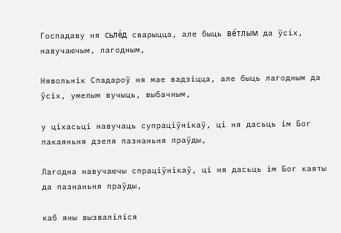Госпадаву ня сьле́д сварыцца, але быць ве́тлым да ўсіх, навучаючым, лагодным,

Нявольнік Спадароў ня мае вадзіцца, але быць лагодным да ўсіх, умелым вучыць, выбачным,

у ціхасьці навучаць супраціўнікаў, ці ня дасьць ім Бог пакаяньня дзеля пазнаньня праўды,

Лагодна навучаючы спраціўнікаў, ці ня дасьць ім Бог каяты да пазнаньня праўды,

каб яны вызваліліся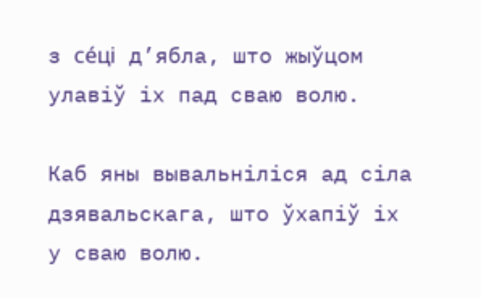з се́ці д’ябла, што жыўцом улавіў іх пад сваю волю.

Каб яны вывальніліся ад сіла дзявальскага, што ўхапіў іх у сваю волю.